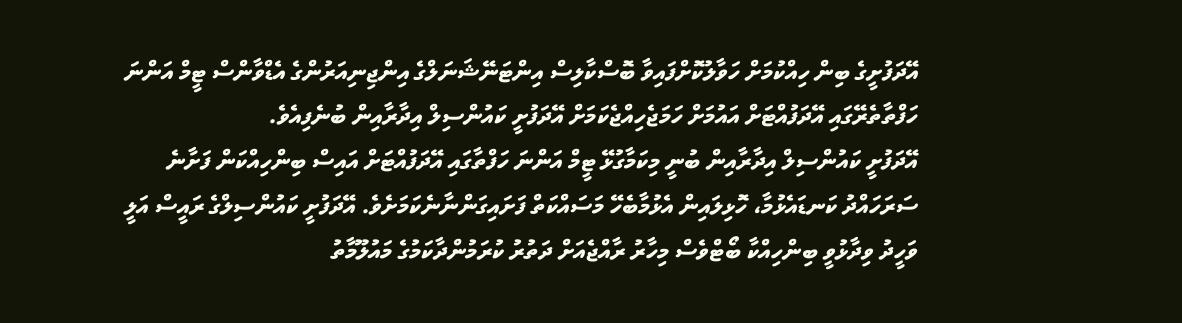އޭދަފުށީގެ ބިން ހިއްކުމަށް ހަވާލުކޮށްފައިވާ ބޮސްކާލިސް އިންޓަނޭޝަނަލްގެ އިންޖިނިއަރުންގެ އެޑްވާންސް ޓީމް އަންނަ
ހަފްތާތެރޭގައި އޭދަފުއްޓަށް އައުމަށް ހަމަޖެހިއްޖެކަމަށް އޭދަފުށީ ކައުންސިލް އިދާރާއިން ބުނެފިއެވެ.
އޭދަފުށީ ކައުންސިލް އިދާރާއިން ބުނީ މިކަމާގުޅޭ ޓީމް އަންނަ ހަފްތާގައި އޭދަފުއްޓަށް އައިސް ބިންހިއްކަން ފަށާނެ ސަރަހައްދު ކަނޑައެޅުމާ، ހޮޅިލައިން އެޅުމާބެހޭ މަސައްކަތް ފަށައިގަންނާނެކަމަށެވެ. އޭދަފުށީ ކައުންސިލްގެ ރައީސް އަލީ ވަހީދު ވިދާޅުވީ ބިންހިއްކާ ބޯޓްވެސް މިހާރު ރާއްޖެއަށް ދަތުރު ކުރަމުންދާކަމުގެ މައުލޫމާތު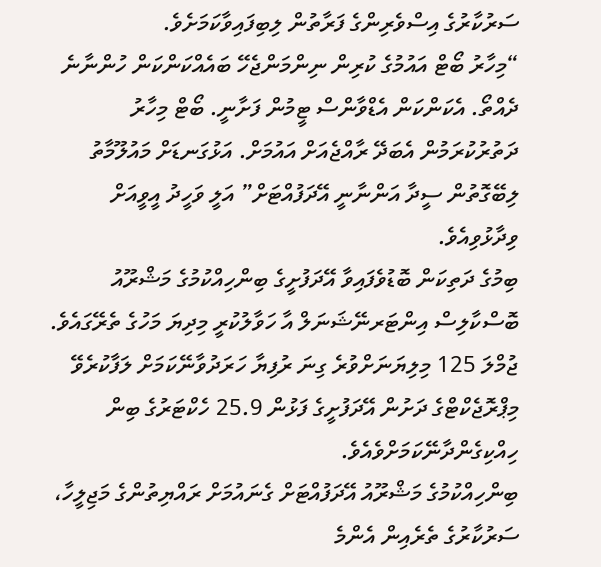ސަރުކާރުގެ އިސްވެރިންގެ ފަރާތުން ލިބިފައިވާކަމަށެވެ.
“މިހާރު ބޯޓް އައުމުގެ ކުރިން ނިންމަންޖެހޭ ބައެއްކަންކަން ހުންނާނެ ދެއްތޯ. އެކަންކަން އެޑްވާންސް ޓީމުން ފަށާނީ. ބޯޓް މިހާރު ދަތުރުކުރަމުން އެބަދޭ ރާއްޖެއަށް އައުމަށް. އަޅުގަނޑަށް މައުލޫމާތު ލިބޭގޮތުން ސީދާ އަންނާނީ އޭދަފުއްޓަށް” އަލީ ވަހީދު އީވީއަށް ވިދާޅުވިއެވެ.
ބިމުގެ ދަތިކަން ބޮޑުވެފައިވާ އޭދަފުށީގެ ބިންހިއްކުމުގެ މަޝްރޫއު ބޮސްކާލިސް އިންޓަރނޭޝަނަލް އާ ހަވާލުކުރީ މިދިޔަ މަހުގެ ތެރޭގައެވެ. ޖުމްލަ 125 މިލިޔަނަށްވުރެ ގިނަ ރުފިޔާ ހަރަދުވާނޭކަމަށް ލަފާކުރެވޭ މިޕްރޮޖެކްޓްގެ ދަށުން އޭދަފުށީގެ ފަޅުން 25.9 ހެކްޓަރުގެ ބިން ހިއްކިގެންދާނޭކަމަށްވެއެވެ.
ބިންހިއްކުމުގެ މަޝްރޫއު އޭދަފުއްޓަށް ގެނައުމަށް ރައްޔިތުންގެ މަޖިލީހާ، ސަރުކާރުގެ ތެރެއިން އެންމެ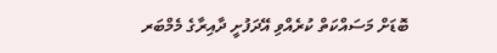ބޮޑަށް މަސައްކަތް ކުރެއްވި އޭދަފުށީ ދާއިރާގެ މެމްބަރ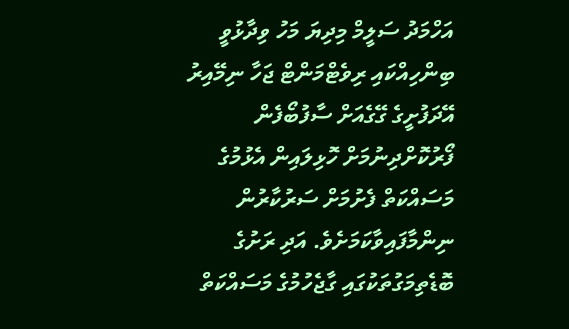އަހްމަދު ސަލީމް މިދިޔަ މަހު ވިދާޅުވީ ބިންހިއްކައި ރިވެޓްމަންޓް ޖަހާ ނިމޭއިރު އޭދަފުށީގެ ގޭގެއަށް ސާފުބޯފެން ފޯރުކޮށްދިނުމަށް ހޮޅިލައިން އެޅުމުގެ މަސައްކަތް ފެށުމަށް ސަރުކާރުން ނިންމާފައިވާކަމަށެވެ. އަދި ރަށުގެ ބޮޑެތިމަގުތަކުގައި ގާޖެހުމުގެ މަސައްކަތް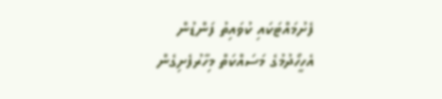ފެށުމައްޓަކައި ކުވައިތު ފަންޑުން އެހީހޯދުމުގެ މަސައްކަތް މިހާރުފެށިގެން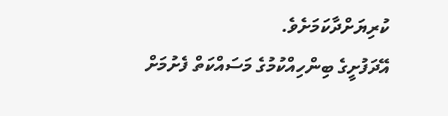ކުރިޔަށްދާކަމަށެވެ.
އޭދަފުށީގެ ބިންހިއްކުމުގެ މަސައްކަތް ފެށުމަށް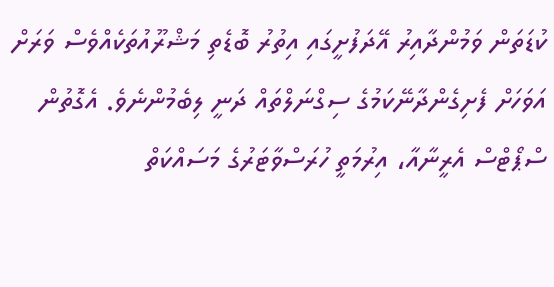ކުޑަތަން ވަމުންދާއިރު އޭދަފުށީގައި އިތުރު ބޮޑެތި މަޝްރޫއުތަކެއްވެސް ވަރަށް އަވަހަށް ފެށިގެންދާނޭކަމުގެ ސިގްނަލްތައް ދަނީ ލިބެމުންނެވެ. އެގޮތުން ސްޕޯޓްސް އެރީނާއާ، އިރުމަތީ ހުރަސްވާޓަރުގެ މަސައްކަތް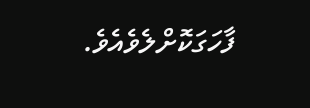ފާހަގަކޮށްލެވެއެވެ.